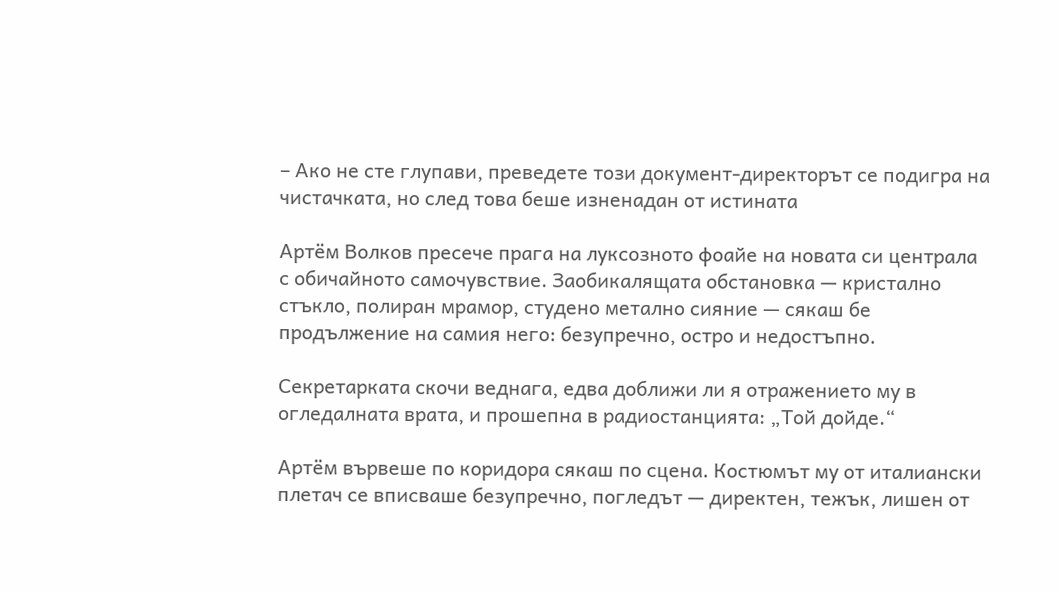– Ако не сте глупави, преведете този документ-директорът се подигра на чистачката, но след това беше изненадан от истината

Артём Волков пресече прага на луксозното фоайе на новата си централа с обичайното самочувствие. Заобикалящата обстановка — кристално стъкло, полиран мрамор, студено метално сияние — сякаш бе продължение на самия него: безупречно, остро и недостъпно.

Секретарката скочи веднага, едва доближи ли я отражението му в огледалната врата, и прошепна в радиостанцията: „Той дойде.“

Артём вървеше по коридора сякаш по сцена. Костюмът му от италиански плетач се вписваше безупречно, погледът — директен, тежък, лишен от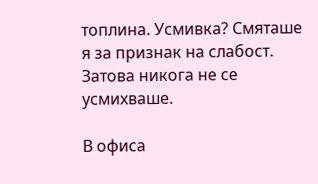топлина. Усмивка? Смяташе я за признак на слабост. Затова никога не се усмихваше.

В офиса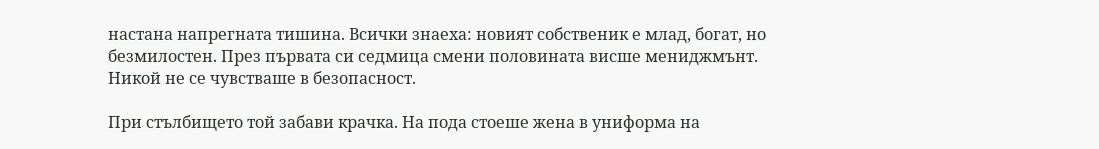настана напрегната тишина. Всички знаеха: новият собственик е млад, богат, но безмилостен. През първата си седмица смени половината висше мениджмънт. Никой не се чувстваше в безопасност.

При стълбището той забави крачка. На пода стоеше жена в униформа на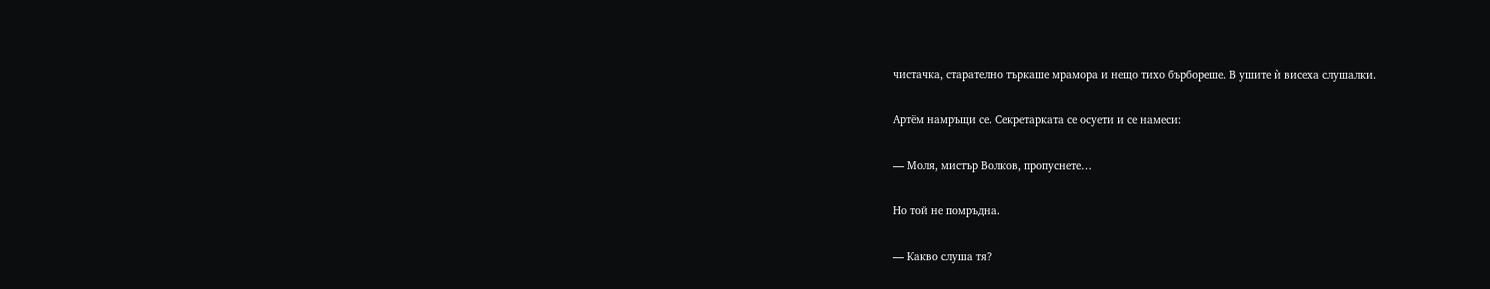чистачка, старателно търкаше мрамора и нещо тихо бърбореше. В ушите ѝ висеха слушалки.

Артём намръщи се. Секретарката се осуети и се намеси:

— Моля, мистър Волков, пропуснете…

Но той не помръдна.

— Какво слуша тя?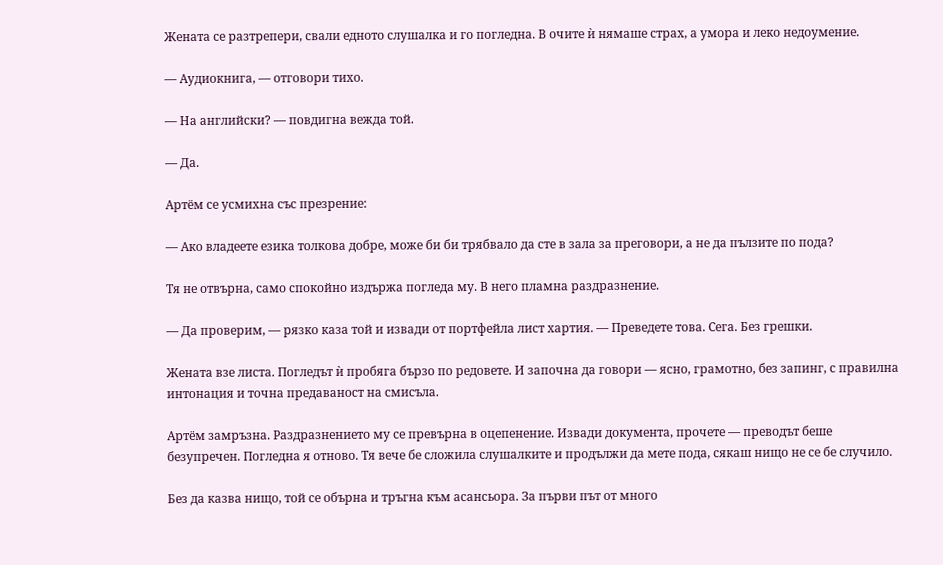Жената се разтрепери, свали едното слушалка и го погледна. В очите ѝ нямаше страх, а умора и леко недоумение.

— Аудиокнига, — отговори тихо.

— На английски? — повдигна вежда той.

— Да.

Артём се усмихна със презрение:

— Ако владеете езика толкова добре, може би би трябвало да сте в зала за преговори, а не да пълзите по пода?

Тя не отвърна, само спокойно издържа погледа му. В него пламна раздразнение.

— Да проверим, — рязко каза той и извади от портфейла лист хартия. — Преведете това. Сега. Без грешки.

Жената взе листа. Погледът ѝ пробяга бързо по редовете. И започна да говори — ясно, грамотно, без запинг, с правилна интонация и точна предаваност на смисъла.

Артём замръзна. Раздразнението му се превърна в оцепенение. Извади документа, прочете — преводът беше безупречен. Погледна я отново. Тя вече бе сложила слушалките и продължи да мете пода, сякаш нищо не се бе случило.

Без да казва нищо, той се обърна и тръгна към асансьора. За първи път от много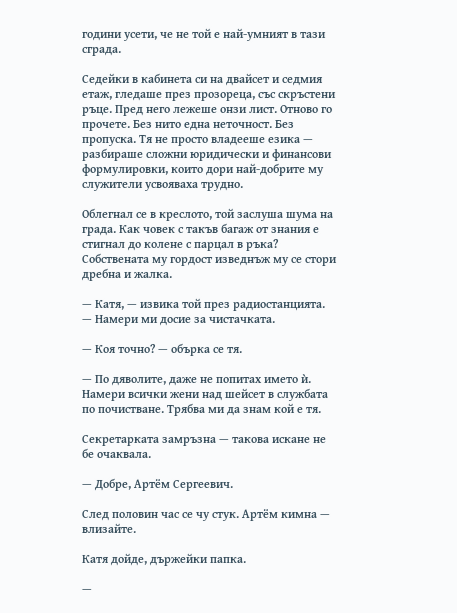години усети, че не той е най-умният в тази сграда.

Седейки в кабинета си на двайсет и седмия етаж, гледаше през прозореца, със скръстени ръце. Пред него лежеше онзи лист. Отново го прочете. Без нито една неточност. Без пропуска. Тя не просто владееше езика — разбираше сложни юридически и финансови формулировки, които дори най-добрите му служители усвояваха трудно.

Облегнал се в креслото, той заслуша шума на града. Как човек с такъв багаж от знания е стигнал до колене с парцал в ръка? Собствената му гордост изведнъж му се стори дребна и жалка.

— Катя, — извика той през радиостанцията. — Намери ми досие за чистачката.

— Коя точно? — обърка се тя.

— По дяволите, даже не попитах името ѝ. Намери всички жени над шейсет в службата по почистване. Трябва ми да знам кой е тя.

Секретарката замръзна — такова искане не бе очаквала.

— Добре, Артём Сергеевич.

След половин час се чу стук. Артём кимна — влизайте.

Катя дойде, държейки папка.

—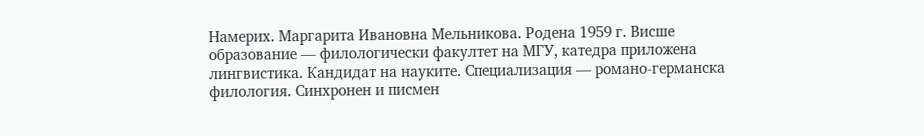Намерих. Маргарита Ивановна Мельникова. Родена 1959 г. Висше образование — филологически факултет на МГУ, катедра приложена лингвистика. Кандидат на науките. Специализация — романо-германска филология. Синхронен и писмен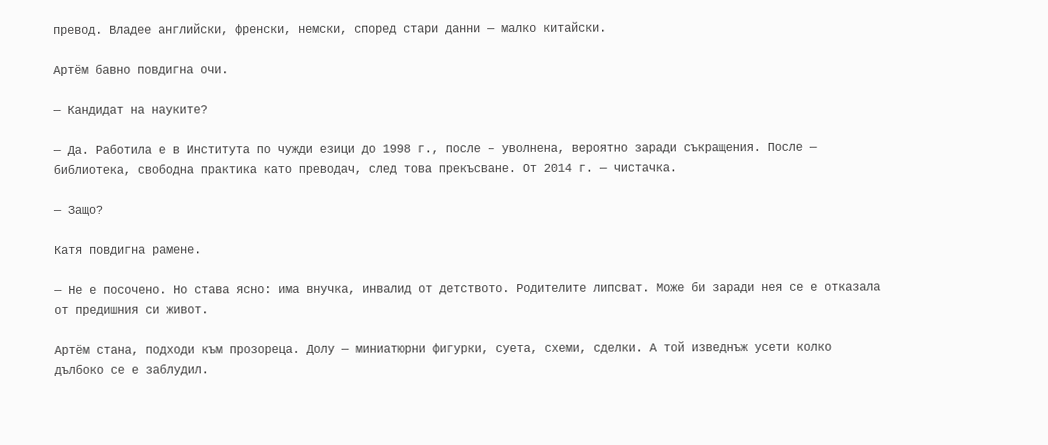превод. Владее английски, френски, немски, според стари данни — малко китайски.

Артём бавно повдигна очи.

— Кандидат на науките?

— Да. Работила е в Института по чужди езици до 1998 г., после – уволнена, вероятно заради съкращения. После — библиотека, свободна практика като преводач, след това прекъсване. От 2014 г. — чистачка.

— Защо?

Катя повдигна рамене.

— Не е посочено. Но става ясно: има внучка, инвалид от детството. Родителите липсват. Може би заради нея се е отказала от предишния си живот.

Артём стана, подходи към прозореца. Долу — миниатюрни фигурки, суета, схеми, сделки. А той изведнъж усети колко дълбоко се е заблудил.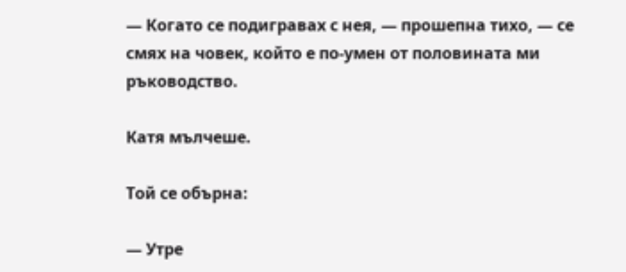— Когато се подигравах с нея, — прошепна тихо, — се смях на човек, който е по-умен от половината ми ръководство.

Катя мълчеше.

Той се обърна:

— Утре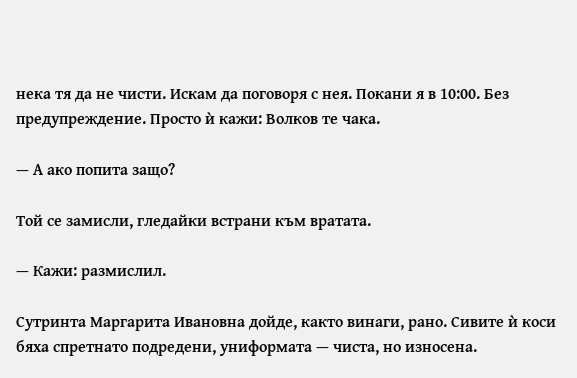нека тя да не чисти. Искам да поговоря с нея. Покани я в 10:00. Без предупреждение. Просто ѝ кажи: Волков те чака.

— А ако попита защо?

Той се замисли, гледайки встрани към вратата.

— Кажи: размислил.

Сутринта Маргарита Ивановна дойде, както винаги, рано. Сивите ѝ коси бяха спретнато подредени, униформата — чиста, но износена.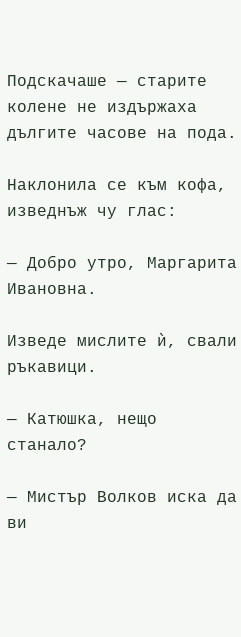Подскачаше — старите колене не издържаха дългите часове на пода.

Наклонила се към кофа, изведнъж чу глас:

— Добро утро, Маргарита Ивановна.

Изведе мислите ѝ, свали ръкавици.

— Катюшка, нещо станало?

— Мистър Волков иска да ви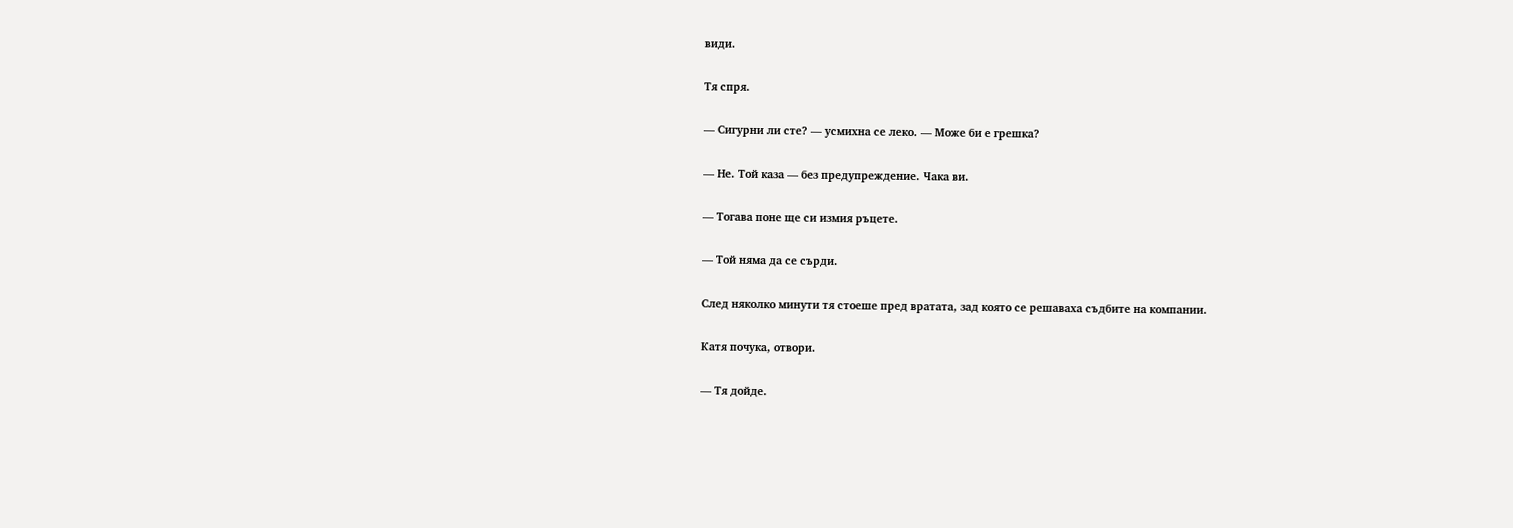види.

Тя спря.

— Сигурни ли сте? — усмихна се леко. — Може би е грешка?

— Не. Той каза — без предупреждение. Чака ви.

— Тогава поне ще си измия ръцете.

— Той няма да се сърди.

След няколко минути тя стоеше пред вратата, зад която се решаваха съдбите на компании.

Катя почука, отвори.

— Тя дойде.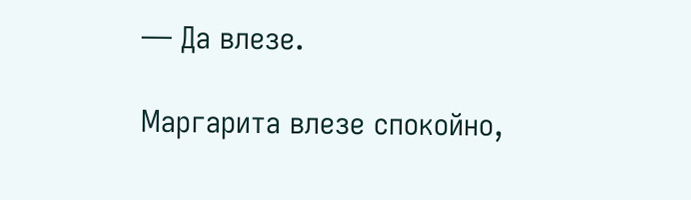— Да влезе.

Маргарита влезе спокойно,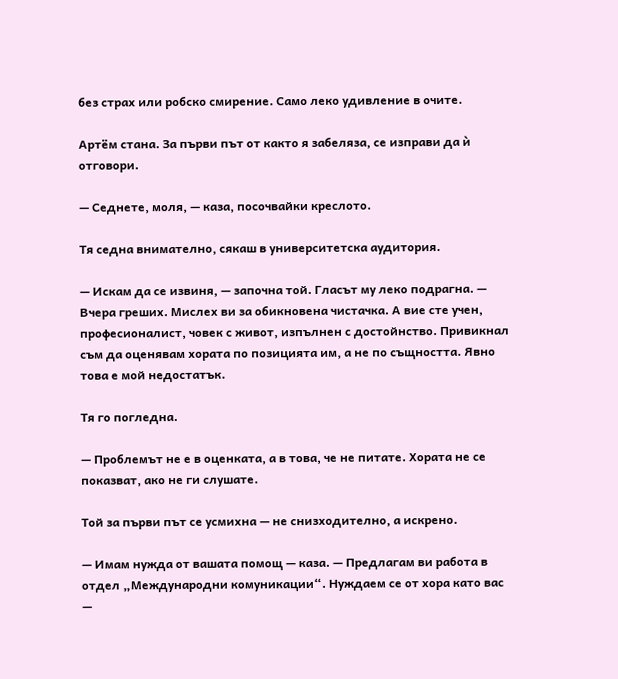без страх или робско смирение. Само леко удивление в очите.

Артём стана. За първи път от както я забеляза, се изправи да ѝ отговори.

— Седнете, моля, — каза, посочвайки креслото.

Тя седна внимателно, сякаш в университетска аудитория.

— Искам да се извиня, — започна той. Гласът му леко подрагна. — Вчера греших. Мислех ви за обикновена чистачка. А вие сте учен, професионалист, човек с живот, изпълнен с достойнство. Привикнал съм да оценявам хората по позицията им, а не по същността. Явно това е мой недостатък.

Тя го погледна.

— Проблемът не е в оценката, а в това, че не питате. Хората не се показват, ако не ги слушате.

Той за първи път се усмихна — не снизходително, а искрено.

— Имам нужда от вашата помощ — каза. — Предлагам ви работа в отдел „Международни комуникации“. Нуждаем се от хора като вас —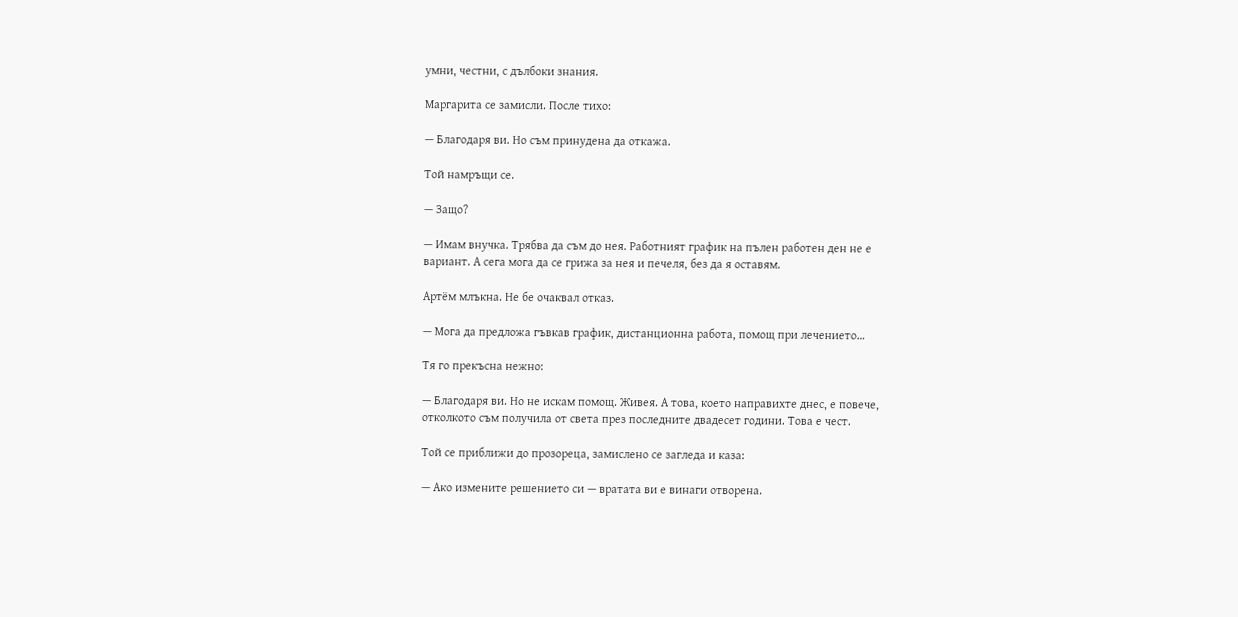умни, честни, с дълбоки знания.

Маргарита се замисли. После тихо:

— Благодаря ви. Но съм принудена да откажа.

Той намръщи се.

— Защо?

— Имам внучка. Трябва да съм до нея. Работният график на пълен работен ден не е вариант. А сега мога да се грижа за нея и печеля, без да я оставям.

Артём млъкна. Не бе очаквал отказ.

— Мога да предложа гъвкав график, дистанционна работа, помощ при лечението…

Тя го прекъсна нежно:

— Благодаря ви. Но не искам помощ. Живея. А това, което направихте днес, е повече, отколкото съм получила от света през последните двадесет години. Това е чест.

Той се приближи до прозореца, замислено се загледа и каза:

— Ако измените решението си — вратата ви е винаги отворена.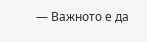— Важното е да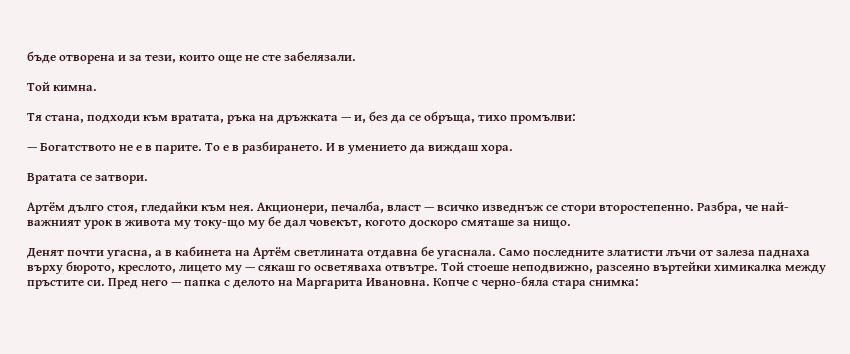бъде отворена и за тези, които още не сте забелязали.

Той кимна.

Тя стана, подходи към вратата, ръка на дръжката — и, без да се обръща, тихо промълви:

— Богатството не е в парите. То е в разбирането. И в умението да виждаш хора.

Вратата се затвори.

Артём дълго стоя, гледайки към нея. Акционери, печалба, власт — всичко изведнъж се стори второстепенно. Разбра, че най-важният урок в живота му току-що му бе дал човекът, когото доскоро смяташе за нищо.

Денят почти угасна, а в кабинета на Артём светлината отдавна бе угаснала. Само последните златисти лъчи от залеза паднаха върху бюрото, креслото, лицето му — сякаш го осветяваха отвътре. Той стоеше неподвижно, разсеяно въртейки химикалка между пръстите си. Пред него — папка с делото на Маргарита Ивановна. Копче с черно-бяла стара снимка: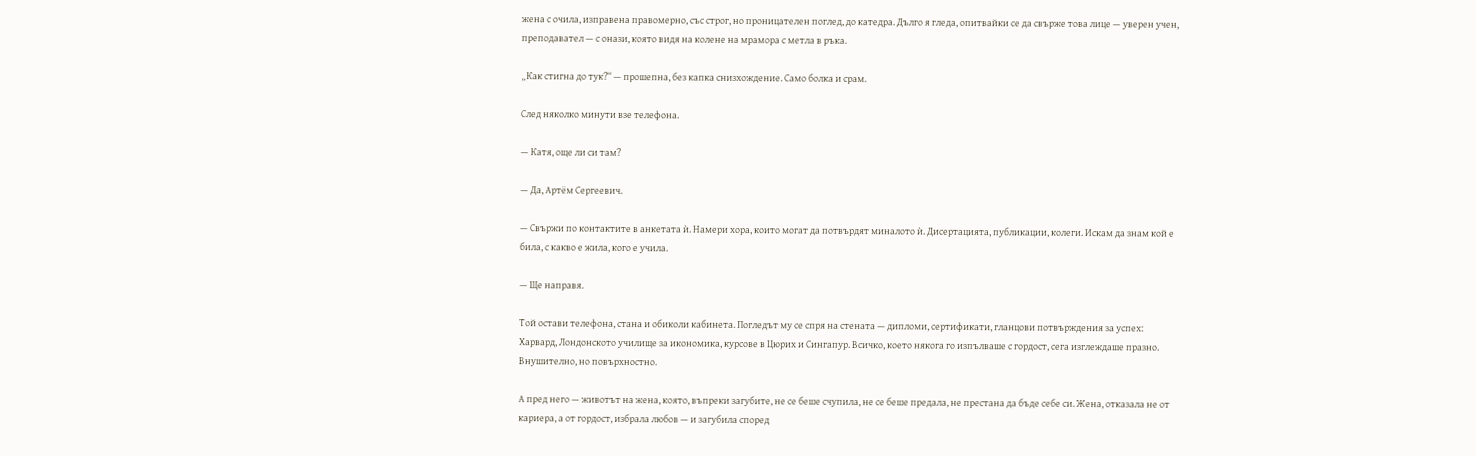жена с очила, изправена правомерно, със строг, но проницателен поглед, до катедра. Дълго я гледа, опитвайки се да свърже това лице — уверен учен, преподавател — с онази, която видя на колене на мрамора с метла в ръка.

„Как стигна до тук?“ — прошепна, без капка снизхождение. Само болка и срам.

След няколко минути взе телефона.

— Катя, още ли си там?

— Да, Артём Сергеевич.

— Свържи по контактите в анкетата ѝ. Намери хора, които могат да потвърдят миналото ѝ. Дисертацията, публикации, колеги. Искам да знам кой е била, с какво е жила, кого е учила.

— Ще направя.

Той остави телефона, стана и обиколи кабинета. Погледът му се спря на стената — дипломи, сертификати, гланцови потвърждения за успех: Харвард, Лондонското училище за икономика, курсове в Цюрих и Сингапур. Всичко, което някога го изпълваше с гордост, сега изглеждаше празно. Внушително, но повърхностно.

А пред него — животът на жена, която, въпреки загубите, не се беше счупила, не се беше предала, не престана да бъде себе си. Жена, отказала не от кариера, а от гордост, избрала любов — и загубила според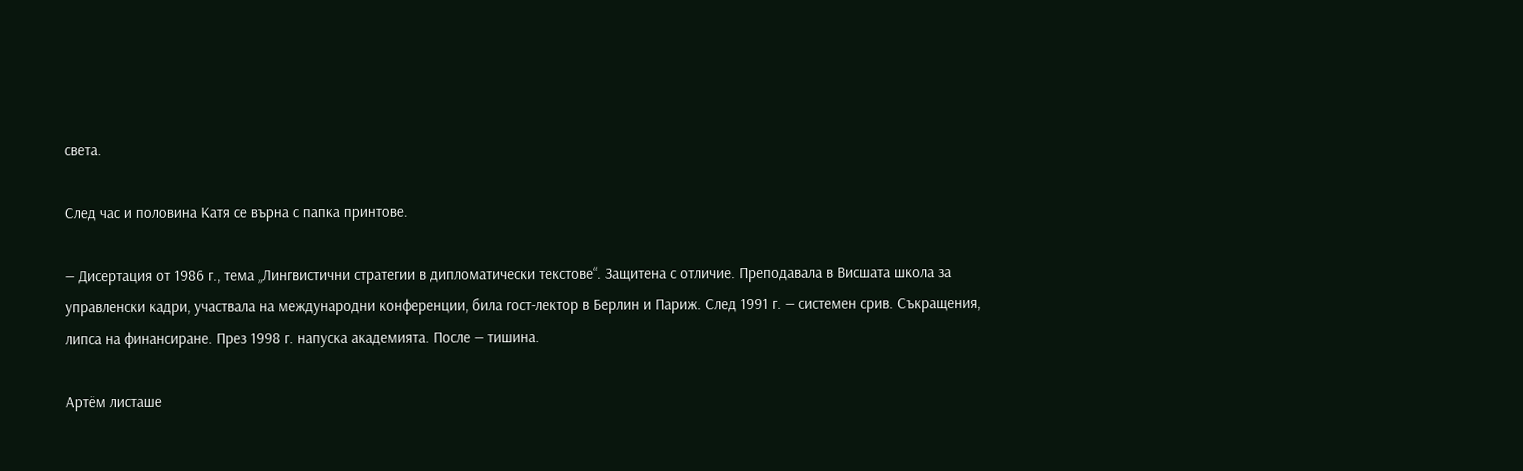света.

След час и половина Катя се върна с папка принтове.

— Дисертация от 1986 г., тема „Лингвистични стратегии в дипломатически текстове“. Защитена с отличие. Преподавала в Висшата школа за управленски кадри, участвала на международни конференции, била гост-лектор в Берлин и Париж. След 1991 г. — системен срив. Съкращения, липса на финансиране. През 1998 г. напуска академията. После — тишина.

Артём листаше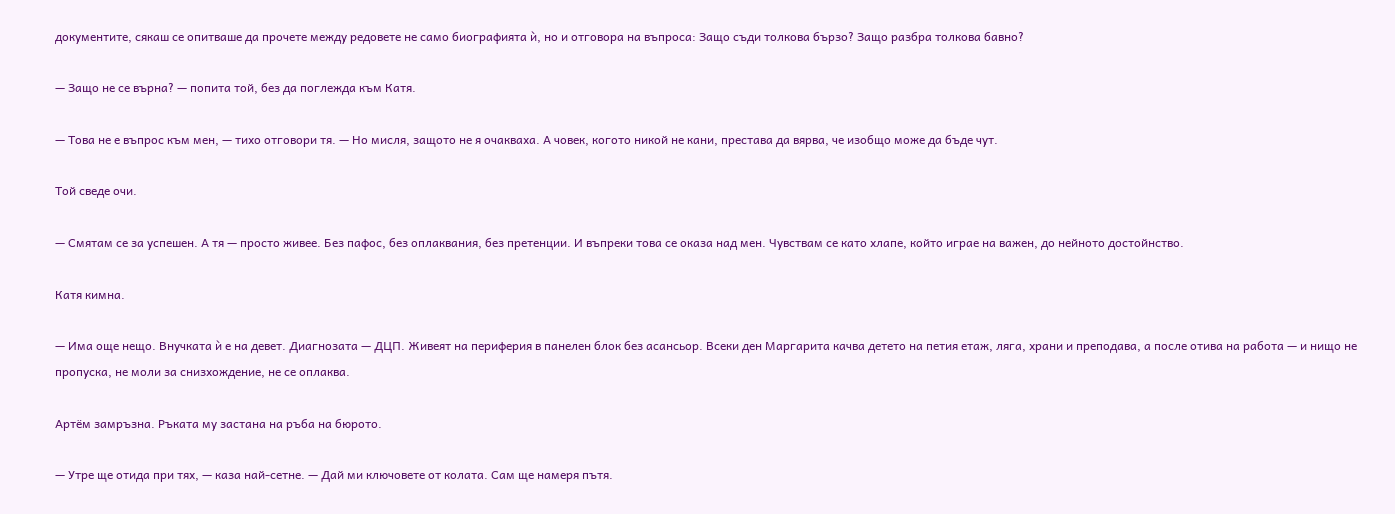документите, сякаш се опитваше да прочете между редовете не само биографията ѝ, но и отговора на въпроса: Защо съди толкова бързо? Защо разбра толкова бавно?

— Защо не се върна? — попита той, без да поглежда към Катя.

— Това не е въпрос към мен, — тихо отговори тя. — Но мисля, защото не я очакваха. А човек, когото никой не кани, престава да вярва, че изобщо може да бъде чут.

Той сведе очи.

— Смятам се за успешен. А тя — просто живее. Без пафос, без оплаквания, без претенции. И въпреки това се оказа над мен. Чувствам се като хлапе, който играе на важен, до нейното достойнство.

Катя кимна.

— Има още нещо. Внучката ѝ е на девет. Диагнозата — ДЦП. Живеят на периферия в панелен блок без асансьор. Всеки ден Маргарита качва детето на петия етаж, ляга, храни и преподава, а после отива на работа — и нищо не пропуска, не моли за снизхождение, не се оплаква.

Артём замръзна. Ръката му застана на ръба на бюрото.

— Утре ще отида при тях, — каза най-сетне. — Дай ми ключовете от колата. Сам ще намеря пътя.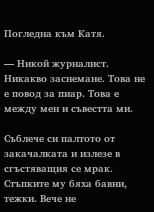Погледна към Катя.

— Никой журналист. Никакво заснемане. Това не е повод за пиар. Това е между мен и съвестта ми.

Съблече си палтото от закачалката и излезе в сгъстяващия се мрак. Стъпките му бяха бавни, тежки. Вече не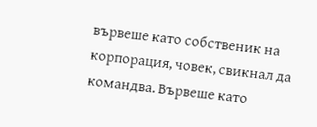вървеше като собственик на корпорация, човек, свикнал да командва. Вървеше като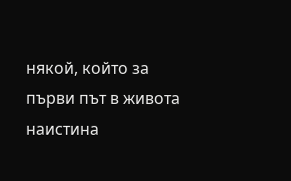някой, който за първи път в живота наистина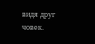видя друг човек.